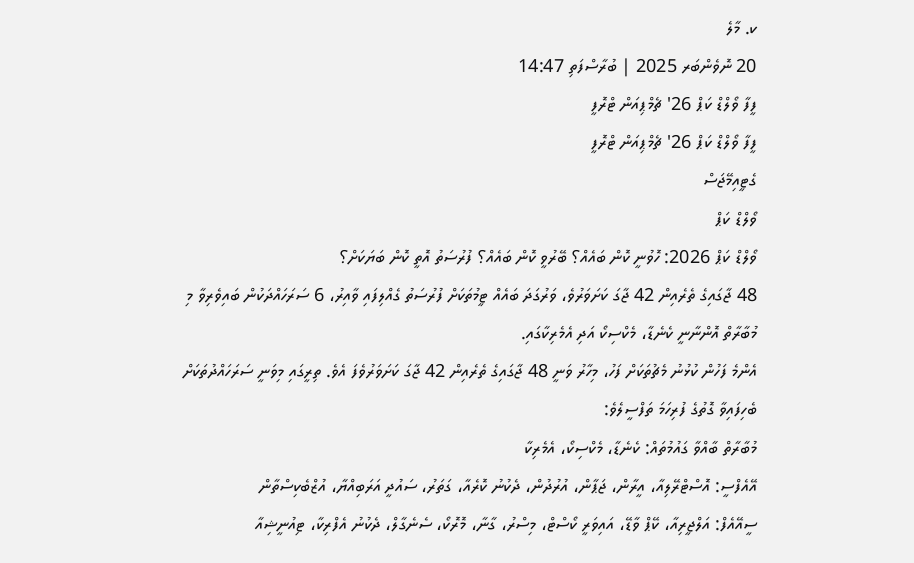ކ. މާލެ
20 ނޮވެންބަރ 2025 | ބުރާސްފަތި 14:47
ފީފާ ވޯލްޑް ކަޕް 26' ޗެމްޕިއަން ޓްރޮފީ
ފީފާ ވޯލްޑް ކަޕް 26' ޗެމްޕިއަން ޓްރޮފީ
ގެޓީއިމޭޖަސް
ވޯލްޑް ކަޕް
ވޯލްޑް ކަޕް 2026: ހޮވުނީ ކޮން ބައެއް؟ ބޭރުވީ ކޮން ބައެއް؟ ފުރުސަތު އޮތީ ކޮން ބަޔަކަށް؟
48 ޖާގައިގެ ތެރެއިން 42 ޖާގަ ކަށަވަރުވެ، ވަރުގަދަ ބައެއް ޓީމުތަކަށް ފުރުސަތު ގެއްލިފައި ވާއިރު، 6 ސަރަހައްދަކުން ބައިވެރިވާ މި މުބާރާތް އޮންނާނީ ކެނެޑާ، މެކްސިކޯ އަދި އެމެރިކާގައި.
އެންމެ ފަހުން ކުޅުނު މެޗުތަކަށް ފަހު، މިހާރު ވަނީ 48 ޖާގައިގެ ތެރެއިން 42 ޖާގަ ކަށަވަރުވެފަ އެވެ. ތިރީގައި މިވަނީ ސަރަހައްދުތަކަށް ބެހިފައިވާ ގޮތުގެ ފުރިހަމަ ތަފްސީލެވެ:
މުބާރާތް ބާއްވާ ގައުމުތައް: ކެނެޑާ، މެކްސިކޯ، އެމެރިކާ
އޭއެފްސީ: އޮސްޓްރޭލިއާ، އީރާން، ޖަޕާން، އުރުދުން، ދެކުނު ކޮރެއާ، ގަތަރު، ސައުދީ އަރަބިއްޔާ، އުޒްބެކިސްތާން
ސީއޭއެފް: އަލްޖީރިއާ، ކޭޕް ވާޑޭ، އައިވަރީ ކޯސްޓް، މިސްރު، ގާނާ، މޮރޮކޯ، ސެނެގާލް، ދެކުނު އެފްރިކާ، ޓިއުނީޝިއާ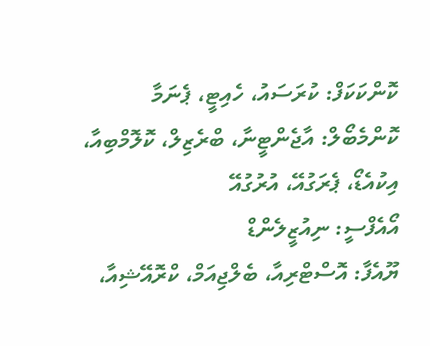ކޮންކަކަފް: ކުރަސައު، ހެއިޓީ، ޕެނަމާ
ކޮންމެބޯލް: އާޖެންޓީނާ، ބްރެޒިލް، ކޮލޮމްބިއާ، އިކުއެޑޯ، ޕެރަގުއޭ، އުރުގުއޭ
އޯއެފްސީ: ނިއުޒީލެންޑް
ޔޫއެފާ: އޮސްޓްރިއާ، ބެލްޖިއަމް، ކްރޮއޭޝިއާ،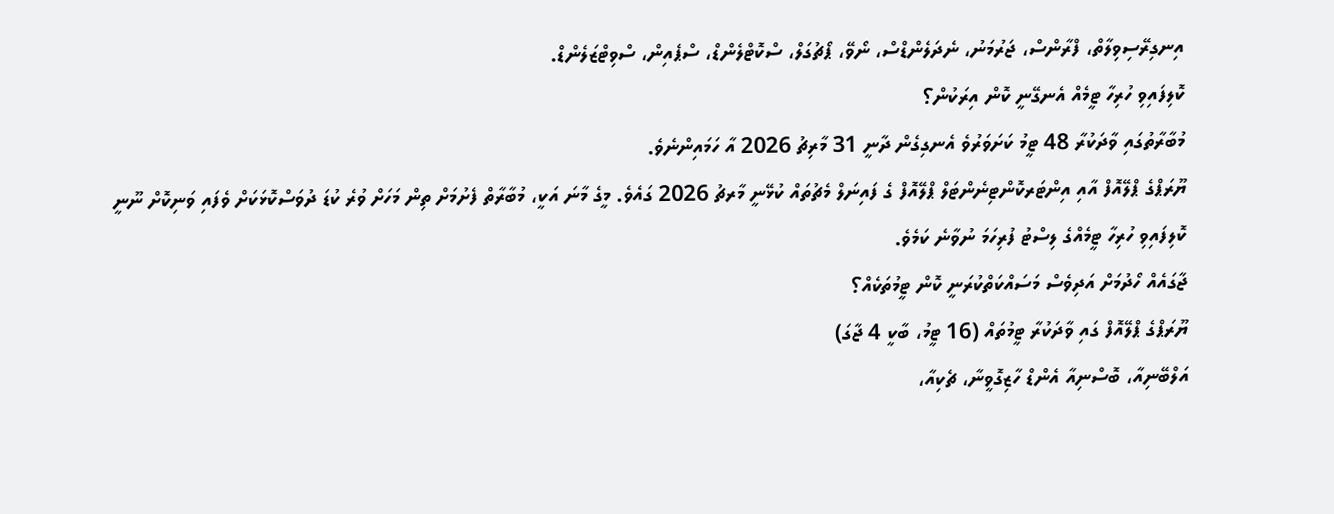އިނގިރޭސިވިލާތް، ފްރާންސް، ޖަރުމަނު، ނެދަލެންޑްސް، ނޯވޭ، ޕޯޗުގަލް، ސްކޮޓްލެންޑް، ސްޕެއިން، ސްވިޓްޒަލެންޑް.
ކޮލިފައިވި ހުރިހާ ޓީމެއް އެނގޭނީ ކޮން އިރަކުން؟
މުބާރާތުގައި ވާދަކުރާ 48 ޓީމު ކަށަވަރުވެ އެނގިގެން ދާނީ 31 މާރިޗު 2026 އާ ހަމައިންނެވެ.
ޔޫރަޕްގެ ޕްލޭއޮފް އާއި އިންޓަރކޮންޓިނެންޓަލް ޕްލޭއޮފް ގެ ފައިނަލް މެޗުތައް ކުޅޭނީ މާރޗު 2026 ގައެވެ. މީގެ މާނަ އަކީ، މުބާރާތް ފެށުމަށް ތިން މަހަށް ވުރެ ކުޑަ ދުވަސްކޮޅަކަށް ވެފައި ވަނިކޮށް ނޫނީ ކޮލިފައިވި ހުރިހާ ޓީމެއްގެ ލިސްޓު ފުރިހަމަ ނުވާނެ ކަމެވެ.
ޖާގައެއް ހޯދުމަށް އަދިވެސް މަސައްކަތްކުރަނީ ކޮން ޓީމުތަކެއް؟
ޔޫރަޕްގެ ޕްލޭއޮފް ގައި ވާދަކުރާ ޓީމުތައް (16 ޓީމު، ބާކީ 4 ޖާގަ)
އަލްބޭނިއާ، ބޮސްނިއާ އެންޑް ހާޒިގޮވީނާ، ޗެކިއާ،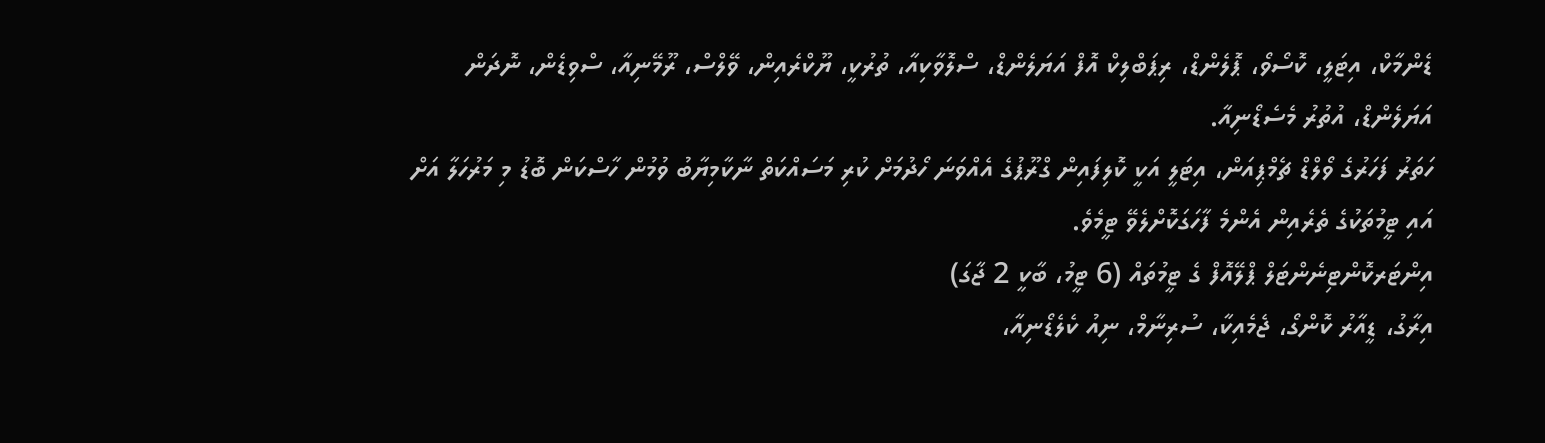ޑެންމާކް، އިޓަލީ، ކޮސޯވޯ، ޕޮލެންޑް، ރިޕަބްލިކް އޮފް އަޔަލެންޑް، ސްލޮވާކިއާ، ތުރުކީ، ޔޫކްރެއިން، ވޭލްސް، ރޫމޭނިއާ، ސްވިޑެން، ނޮދަން އަޔަލެންޑް، އުތުރު މެސެޑޯނިއާ.
ހަތަރު ފަހަރުގެ ވޯލްޑް ޗެމްޕިއަން، އިޓަލީ އަކީ ކޮލިފައިން ގްރޫޕުގެ އެއްވަނަ ހޯދުމަށް ކުރި މަސައްކަތް ނާކާމިޔާބު ވުމުން ހާސްކަން ބޮޑު މި މަރުހަލާ އަށް އައި ޓީމުތަކުގެ ތެރެއިން އެންމެ ފާހަގަކޮށްލެވޭ ޓީމެވެ.
އިންޓަރކޮންޓިނެންޓަލް ޕްލޭއޮފް ގެ ޓީމުތައް (6 ޓީމު، ބާކީ 2 ޖާގަ)
އިރާގު، ޑީއާރު ކޮންގޯ، ޖެމެއިކާ، ސުރިނާމް، ނިއު ކެލެޑޯނިއާ،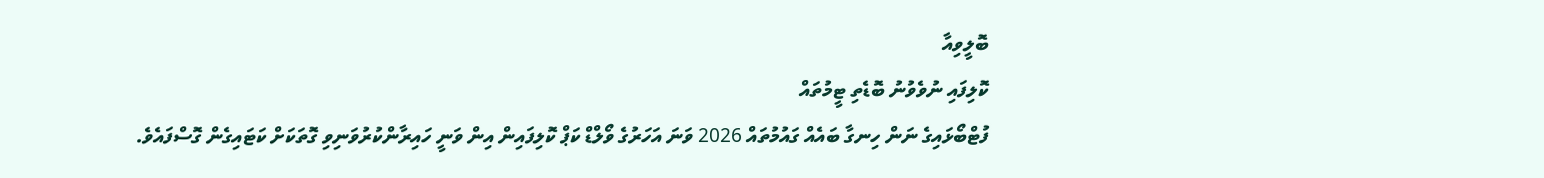ބޮލީވިއާ
ކޮލިފައި ނުވެވުނު ބޮޑެތި ޓީމުތައް
ފުޓްބޯޅައިގެ ނަން ހިނގާ ބައެއް ގައުމުތައް 2026 ވަނަ އަހަރުގެ ވޯލްޑް ކަޕް ކޮލިފައިން އިން ވަނީ ހައިރާންކުރުވަނިވި ގޮތަކަށް ކަޓައިގެން ގޮސްފައެވެ.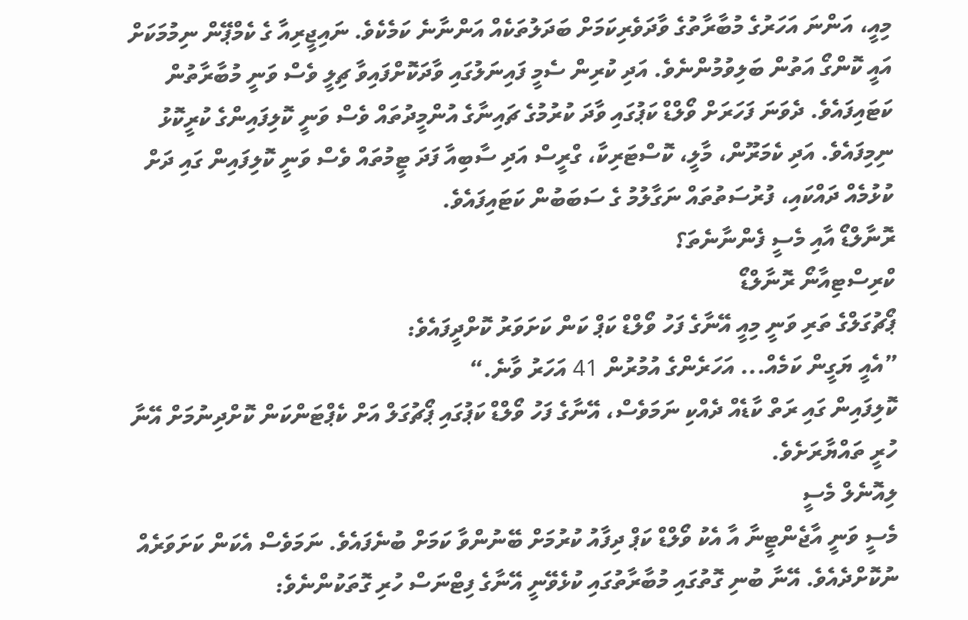މިއީ، އަންނަ އަހަރުގެ މުބާރާތުގެ ވާދަވެރިކަމަށް ބަދަލުތަކެއް އަންނާނެ ކަމެކެވެ. ނައިޖީރިއާ ގެ ކެމްޕޭން ނިމުމަކަށް އައީ ކޮންގޯ އަތުން ބަލިވުމުންނެވެ. އަދި ކުރިން ސެމީ ފައިނަލުގައި ވާދަކޮށްފައިވާ ޗިލީ ވެސް ވަނީ މުބާރާތުން ކަޓައިފައެވެ. ދެވަނަ ފަހަރަށް ވޯލްޑް ކަޕުގައި ވާދަ ކުރުމުގެ ޗައިނާގެ އުންމީދުތައް ވެސް ވަނީ ކޮލިފައިންގެ ކުރީކޮޅު ނިމިފައެވެ. އަދި ކެމަރޫން، މާލީ، ކޮސްޓަރިކާ، ގްރީސް އަދި ސާބިއާ ފަދަ ޓީމުތައް ވެސް ވަނީ ކޮލިފައިން ގައި ދަށް ކުޅުމެއް ދައްކައި، ފުރުސަތުތައް ނަގާލުމު ގެ ސަބަބުން ކަޓައިފައެވެ.
ރޮނާލްޑޯ އާއި މެސީ ފެންނާނެތަ؟
ކްރިސްޓިއާނޯ ރޮނާލްޑޯ
ޕޯޗުގަލްގެ ތަރި ވަނީ މިއީ އޭނާގެ ފަހު ވޯލްޑް ކަޕް ކަން ކަށަވަރު ކޮށްދީފައެވެ:
”އެއީ ޔަގީން ކަމެއް... އަހަރެންގެ އުމުރުން 41 އަހަރު ވާނެ.“
ކޮލިފައިން ގައި ރަތް ކާޑެއް ދެއްކި ނަމަވެސް، އޭނާގެ ފަހު ވޯލްޑް ކަޕުގައި ޕޯޗުގަލް އަށް ކެޕްޓަންކަން ކޮށްދިނުމަށް އޭނާ ހުރީ ތައްޔާރަށެވެ.
ލިއޮނެލް މެސީ
މެސީ ވަނީ އާޖެންޓީނާ އާ އެކު ވޯލްޑް ކަޕް ދިފާއު ކުރުމަށް ބޭނުންވާ ކަމަށް ބުނެފައެވެ. ނަމަވެސް އެކަން ކަށަވަރެއް ނުކޮށްދެއެވެ. އޭނާ ބުނި ގޮތުގައި މުބާރާތުގައި ކުޅެވޭނީ އޭނާގެ ފިޓްނަސް ހުރި ގޮތަކުންނެވެ: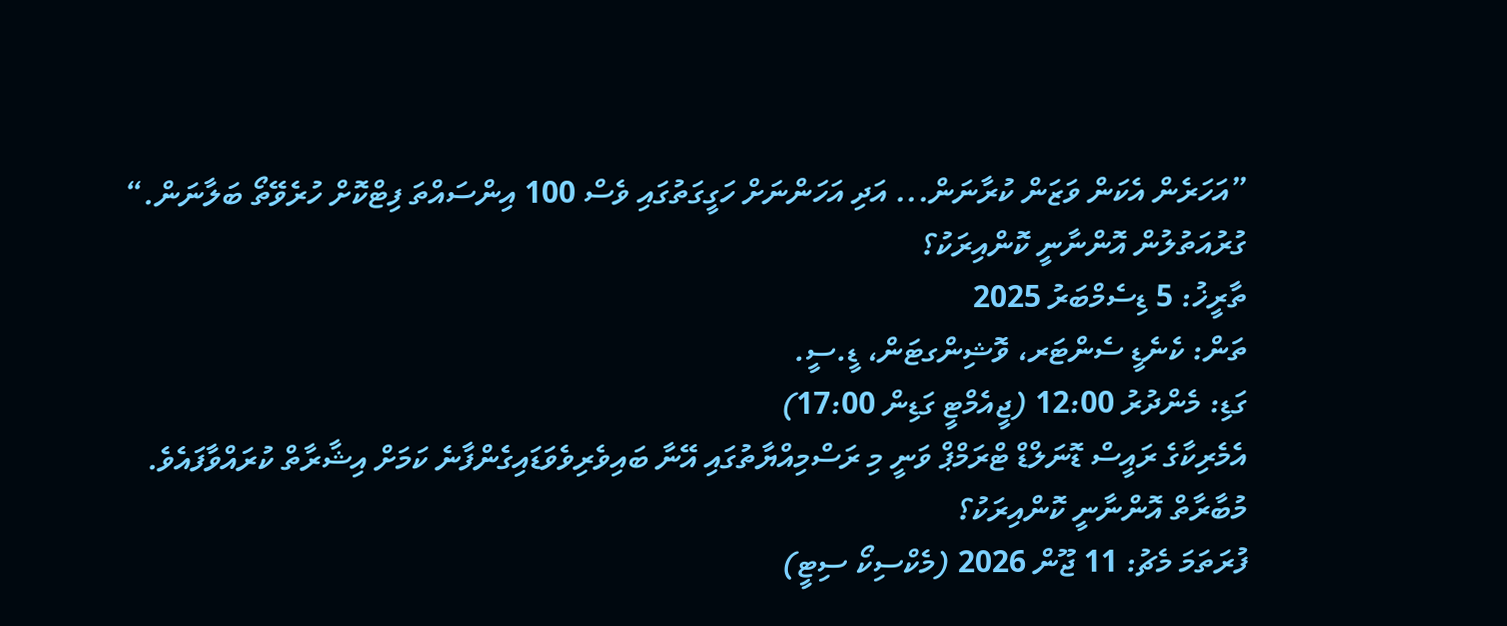”އަހަރެން އެކަން ވަޒަން ކުރާނަން... އަދި އަހަންނަށް ހަގީގަތުގައި ވެސް 100 އިންސައްތަ ފިޓްކޮށް ހުރެވޭތޯ ބަލާނަން.“
ގުރުއަތުލުން އޮންނާނީ ކޮންއިރަކު؟
ތާރީޚު: 5 ޑިސެމްބަރު 2025
ތަން: ކެނެޑީ ސެންޓަރ، ވޮޝިންގޓަން، ޑީ.ސީ.
ގަޑި: މެންދުރު 12:00 (ޖީއެމްޓީ ގަޑިން 17:00)
އެމެރިކާގެ ރައީސް ޑޮނަލްޑް ޓްރަމްޕް ވަނީ މި ރަސްމިއްޔާތުގައި އޭނާ ބައިވެރިވެވަޑައިގެންފާނެ ކަމަށް އިޝާރާތް ކުރައްވާފައެވެ.
މުބާރާތް އޮންނާނީ ކޮންއިރަކު؟
ފުރަތަމަ މެޗު: 11 ޖޫން 2026 (މެކްސިކޯ ސިޓީ)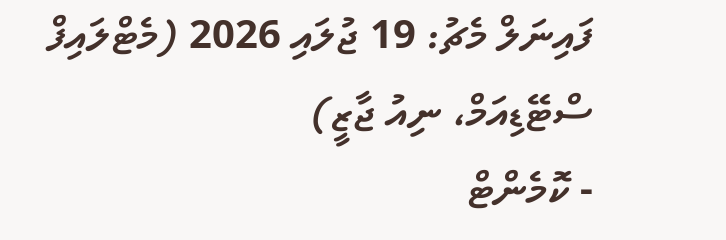ފައިނަލް މެޗު: 19 ޖުލައި 2026 (މެޓްލައިފް ސްޓޭޑިއަމް، ނިއު ޖާޒީ)
- ކޮމެންޓް